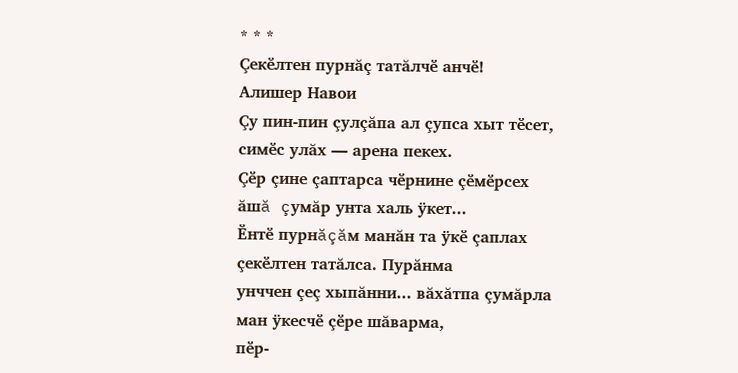* * *
Çекӗлтен пурнăç татăлчӗ анчӗ!
Алишер Навои
Çу пин-пин çулçăпа ал çупса хыт тӗсет,
симӗс улăх — арена пекех.
Çӗр çине çаптарса чӗрнине çӗмӗрсех
ăшă çумăр унта халь ÿкет...
Ӗнтӗ пурнăçăм манăн та ÿкӗ çаплах
çекӗлтен татăлса. Пурăнма
унччен çеç хыпăнни... вăхăтпа çумăрла
ман ÿкесчӗ çӗре шăварма,
пӗр-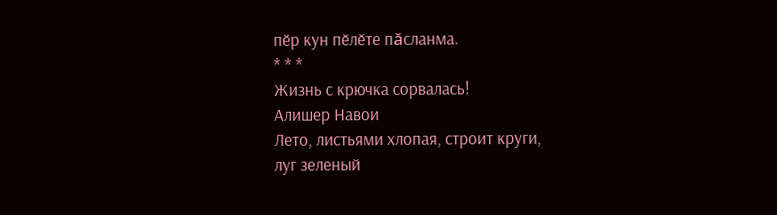пӗр кун пӗлӗте пăсланма.
* * *
Жизнь с крючка сорвалась!
Алишер Навои
Лето, листьями хлопая, строит круги,
луг зеленый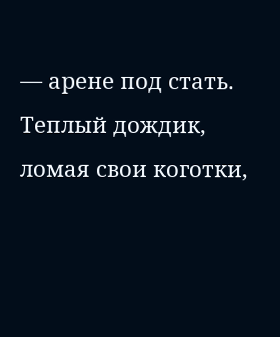— арене под стать.
Теплый дождик, ломая свои коготки,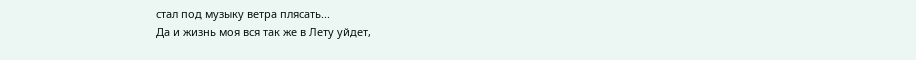стал под музыку ветра плясать...
Да и жизнь моя вся так же в Лету уйдет,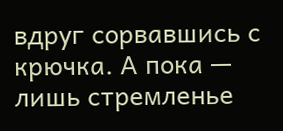вдруг сорвавшись с крючка. А пока —
лишь стремленье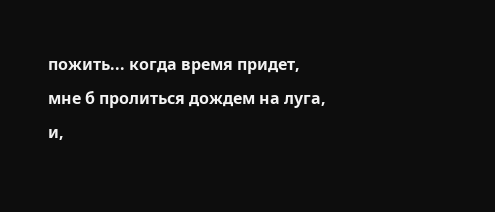пожить... когда время придет,
мне б пролиться дождем на луга,
и,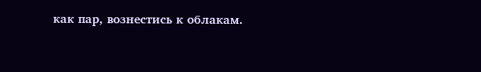как пар, вознестись к облакам.